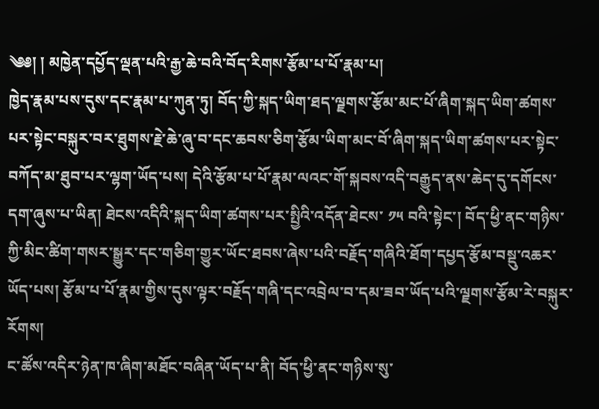༄༅། ། མཁྱེན་དཔྱོད་ལྡན་པའི་རྒྱ་ཆེ་བའི་བོད་རིགས་རྩོམ་པ་པོ་རྣམ་པ།
ཁྱེད་རྣམ་པས་དུས་དང་རྣམ་པ་ཀུན་ཏུ། བོད་ཀྱི་སྐད་ཡིག་ཐད་ལྗགས་རྩོམ་མང་པོ་ཞིག་སྐད་ཡིག་ཚགས་པར་སྟེང་བསྐུར་བར་ཐུགས་རྗེ་ཆེ་ཞུ་བ་དང་ཆབས་ཅིག་རྩོམ་ཡིག་མང་བོ་ཞིག་སྐད་ཡིག་ཚགས་པར་སྟེང་བཀོད་མ་ཐུབ་པར་ལྷག་ཡོད་པས། དེའི་རྩོམ་པ་པོ་རྣམ་ལའང་གོ་སྐབས་འདི་བརྒྱུད་ནས་ཆེད་དུ་དགོངས་དག་ཞུས་པ་ཡིན། ཐེངས་འདིའི་སྐད་ཡིག་ཚགས་པར་སྤྱིའི་འདོན་ཐེངས་ ༡༥ བའི་སྟེང་། བོད་ཕྱི་ནང་གཉིས་ཀྱི་མིང་ཚིག་གསར་སྒྱུར་དང་གཅིག་གྱུར་ཡོང་ཐབས་ཞེས་པའི་བརྗོད་གཞིའི་ཐོག་དཔྱད་རྩོམ་བསྡུ་འཆར་ཡོད་པས། རྩོམ་པ་པོ་རྣམ་གྱིས་དུས་ལྟར་བརྗོད་གཞི་དང་འབྲེལ་བ་དམ་ཟབ་ཡོད་པའི་ལྗགས་རྩོམ་རེ་བསྐུར་རོགས།
ང་ཚོས་འདིར་ཉེན་ཁ་ཞིག་མཐོང་བཞིན་ཡོད་པ་ནི། བོད་ཕྱི་ནང་གཉིས་སུ་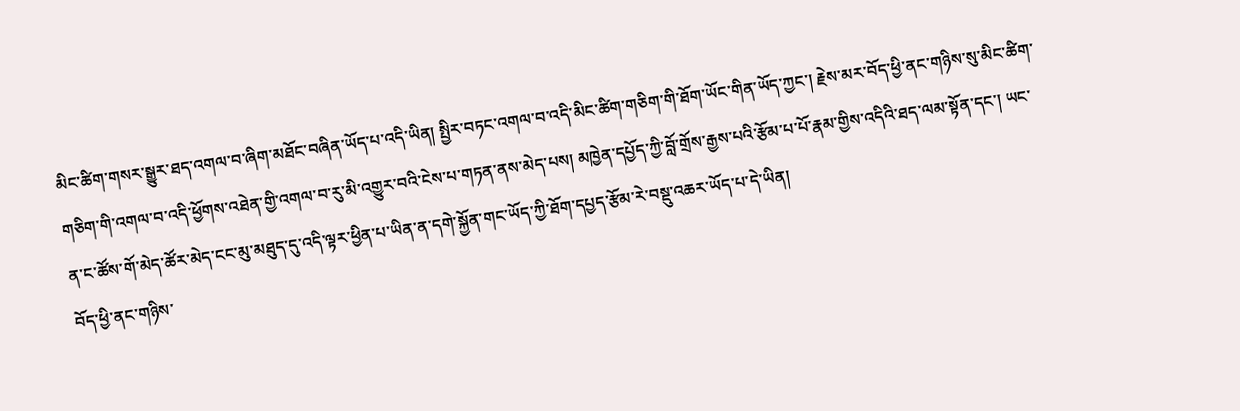མིང་ཚིག་གསར་སྒྱུར་ཐད་འགལ་བ་ཞིག་མཐོང་བཞིན་ཡོད་པ་འདི་ཡིན། སྤྱིར་བཏང་འགལ་བ་འདི་མིང་ཚིག་གཅིག་གི་ཐོག་ཡོང་གིན་ཡོད་ཀྱང་། རྗེས་མར་བོད་ཕྱི་ནང་གཉིས་སུ་མིང་ཚིག་གཅིག་གི་འགལ་བ་འདི་ཕྱོགས་འཐེན་གྱི་འགལ་བ་རུ་མི་འགྱུར་བའི་ངེས་པ་གཏན་ནས་མེད་པས། མཁྱེན་དཔྱོད་ཀྱི་བློ་གྲོས་རྒྱས་པའི་རྩོམ་པ་པོ་རྣམ་གྱིས་འདིའི་ཐད་ལམ་སྟོན་དང་། ཡང་ན་ང་ཚོས་གོ་མེད་ཚོར་མེད་ངང་མུ་མཐུད་དུ་འདི་ལྟར་ཕྱིན་པ་ཡིན་ན་དགེ་སྐྱོན་གང་ཡོད་ཀྱི་ཐོག་དཔྱད་རྩོམ་རེ་བསྡུ་འཆར་ཡོད་པ་དེ་ཡིན།
བོད་ཕྱི་ནང་གཉིས་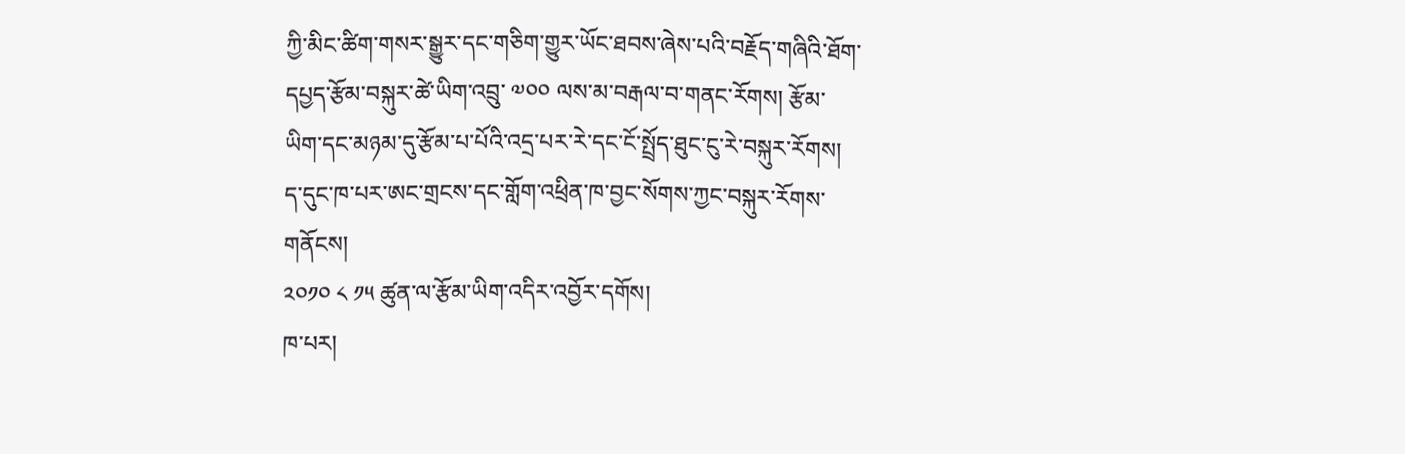ཀྱི་མིང་ཚིག་གསར་སྒྱུར་དང་གཅིག་གྱུར་ཡོང་ཐབས་ཞེས་པའི་བརྗོད་གཞིའི་ཐོག་དཔྱད་རྩོམ་བསྐུར་ཚེ་ཡིག་འབྲུ་ ༧༠༠ ལས་མ་བརྒལ་བ་གནང་རོགས། རྩོམ་ཡིག་དང་མཉམ་དུ་རྩོམ་པ་པོའི་འདྲ་པར་རེ་དང་ངོ་སྤྲོད་ཐུང་ངུ་རེ་བསྐུར་རོགས། ད་དུང་ཁ་པར་ཨང་གྲངས་དང་གློག་འཕྲིན་ཁ་བྱང་སོགས་ཀྱང་བསྐུར་རོགས་གནོངས།
༢༠༡༠ ༨ ༡༥ ཚུན་ལ་རྩོམ་ཡིག་འདིར་འབྱོར་དགོས།
ཁ་པར།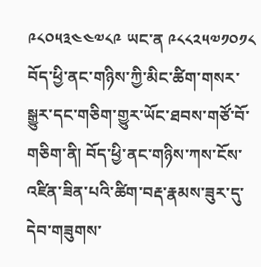༩༨༠༥༣༤༤༧༨༩ ཡང་ན ༩༨༨༢༥༧༡༠༡༨
བོད་ཕྱི་ནང་གཉིས་ཀྱི་མིང་ཚིག་གསར་སྒྱུར་དང་གཅིག་གྱུར་ཡོང་ཐབས་གཙོ་བོ་གཅིག་ནི། བོད་ཕྱི་ནང་གཉིས་ཀས་ངོས་འཛིན་ཟིན་པའི་ཚིག་བརྡ་རྣམས་ཟུར་དུ་དེབ་གཟུགས་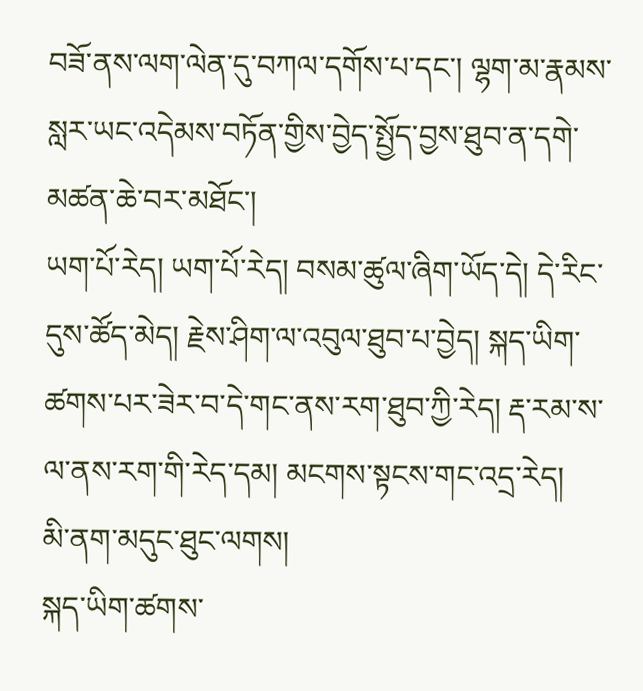བཟོ་ནས་ལག་ལེན་དུ་བཀལ་དགོས་པ་དང་། ལྷག་མ་རྣམས་སླར་ཡང་འདེམས་བཏོན་གྱིས་བྱེད་སྤྱོད་བྱས་ཐུབ་ན་དགེ་མཚན་ཆེ་བར་མཐོང་།
ཡག་པོ་རེད། ཡག་པོ་རེད། བསམ་ཚུལ་ཞིག་ཡོད་དེ། དེ་རིང་དུས་ཚོད་མེད། རྗེས་ཤིག་ལ་འབུལ་ཐུབ་པ་བྱེད། སྐད་ཡིག་ཚགས་པར་ཟེར་བ་དེ་གང་ནས་རག་ཐུབ་ཀྱི་རེད། རྡ་རམ་ས་ལ་ནས་རག་གི་རེད་དམ། མངགས་སྟངས་གང་འདྲ་རེད།
མི་ནག་མདུང་ཐུང་ལགས།
སྐད་ཡིག་ཚགས་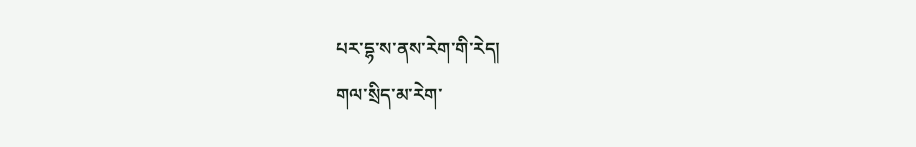པར་དྷ་ས་ནས་རེག་གི་རེད།
གལ་སྲིད་མ་རེག་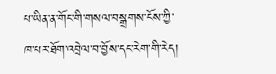པ་ཡིན་ན་གོང་གི་གསལ་བསྒྲགས་ངོས་ཀྱི་ཁ་པར་ཐོག་འབྲེལ་བ་བྱོས་དང་རེག་གི་རེད།